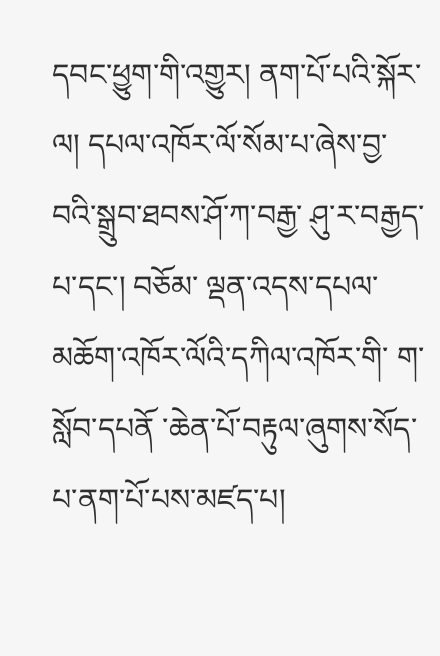དབང་ཕྱུག་གི་འགྱུར། ནག་པོ་པའི་སྐོར་ལ། དཔལ་འཁོར་ལོ་སོམ་པ་ཞེས་བྱ་བའི་སྒྲུབ་ཐབས་ཤོ་ཀ་བརྒྱ་ ཤུ་ར་བརྒྱད་པ་དང་། བཅོམ་ ལྡན་འདས་དཔལ་ མཆོག་འཁོར་ལོའི་དཀིལ་འཁོར་གི་ ག་སློབ་དཔནོ ་ཆེན་པོ་བརྟུལ་ཞུགས་སོད་པ་ནག་པོ་པས་མཛད་པ།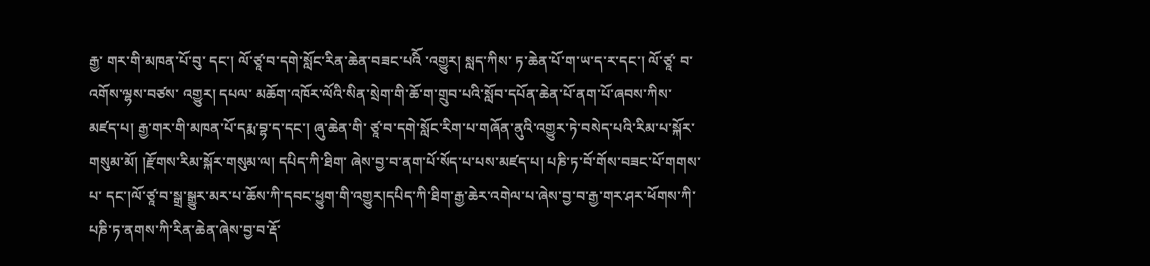རྒྱ་ གར་གི་མཁན་པོ་བུ་ དང་། ལོ་ཙཱ་བ་དགེ་སློང་རིན་ཆེན་བཟང་པའིོ ་འགྱུར། སླད་ཀིས་ ཏ་ཆེན་པོ་ག་ཡ་ད་ར་དང་། ལོ་ཙཱ་ བ་འགོས་ལྷས་བཙས་ འགྱུར། དཔལ་ མཆོག་འཁོར་ལོའི་སིན་སྲེག་གི་ཆོ་ག་གྲུབ་པའི་སློབ་དཔོན་ཆེན་པོ་ནག་པོ་ཞབས་ཀིས་ མཛད་པ། རྒྱ་གར་གི་མཁན་པོ་དརྨ་བྷ་ད་དང་། ཞུ་ཆེན་གི་ ཙཱ་བ་དགེ་སློང་རིག་པ་གཞོན་ནུའི་འགྱུར་ཏེ་བསེད་པའི་རིམ་པ་སྐོར་ གསུམ་མོ། །རྫོགས་རིམ་སྐོར་གསུམ་ལ། དཔིད་ཀི་ཐིག་ ཞེས་བྱ་བ་ནག་པོ་སོད་པ་པས་མཛད་པ། པཎི་ཏ་བོ་གོས་བཟང་པོ་གགས་པ་ དང་།ལོ་ཙཱ་བ་སྒྲ་སྒྱུར་མར་པ་ཆོས་ཀི་དབང་ཕྱུག་གི་འགྱུར།དཔིད་ཀི་ཐིག་རྒྱ་ཆེར་འགེལ་པ་ཞེས་བྱ་བ་རྒྱ་གར་ཤར་ཕོགས་ཀི་ པཎི་ཏ་ནགས་ཀི་རིན་ཆེན་ཞེས་བྱ་བ་རྡོ་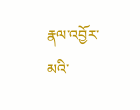རྣལ་འབྱོར་མའི་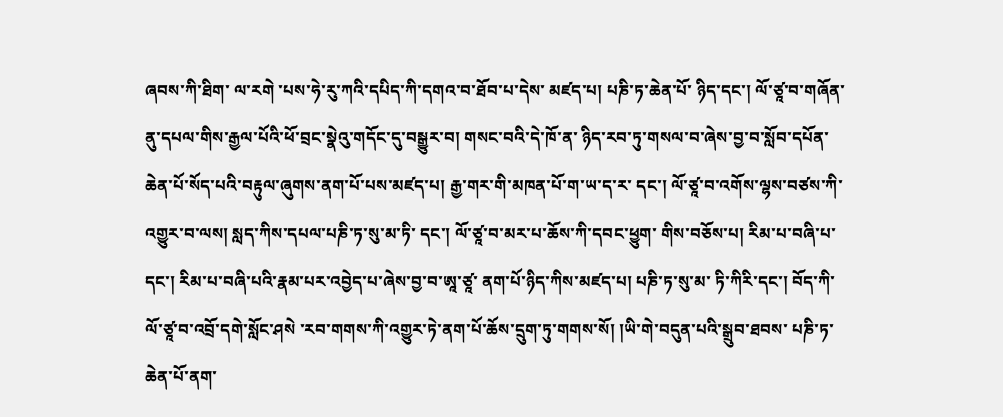ཞབས་ཀི་ཐིག་ ལ་རགེ ་པས་ཧེ་རུ་ཀའི་དཔིད་ཀི་དགའ་བ་ཐོབ་པ་དེས་ མཛད་པ། པཎི་ཏ་ཆེན་པོ་ ཉིད་དང་། ལོ་ཙཱ་བ་གཞོན་ནུ་དཔལ་གིས་རྒྱལ་པོའི་ཕོ་བྲང་སྣེའུ་གདོང་དུ་བསྒྱུར་བ། གསང་བའི་དེ་ཁོ་ན་ ཉིད་རབ་ཏུ་གསལ་བ་ཞེས་བྱ་བ་སློབ་དཔོན་ཆེན་པོ་སོད་པའི་བརྟུལ་ཞུགས་ནག་པོ་པས་མཛད་པ། རྒྱ་གར་གི་མཁན་པོ་ག་ཡ་ད་ར་ དང་། ལོ་ཙཱ་བ་འགོས་ལྷས་བཙས་ཀི་འགྱུར་བ་ལས། སླད་ཀིས་དཔལ་པཎི་ཏ་སུ་མ་ཏི་ དང་། ལོ་ཙཱ་བ་མར་པ་ཆོས་ཀི་དབང་ཕྱུག་ གིས་བཅོས་པ། རིམ་པ་བཞི་པ་དང་། རིམ་པ་བཞི་པའི་རྣམ་པར་འབྱེད་པ་ཞེས་བྱ་བ་ཨཱ་ཙཱ་ ནག་པོ་ཉིད་ཀིས་མཛད་པ། པཎི་ཏ་སུ་མ་ ཏི་ཀིརི་དང་། བོད་ཀི་ལོ་ཙཱ་བ་འབྲོ་དགེ་སློང་ཤསེ ་རབ་གགས་ཀི་འགྱུར་ཏེ་ནག་པོ་ཆོས་དྲུག་ཏུ་གགས་སོ། །ཡི་གེ་བདུན་པའི་སྒྲུབ་ཐབས་ པཎི་ཏ་ཆེན་པོ་ནག་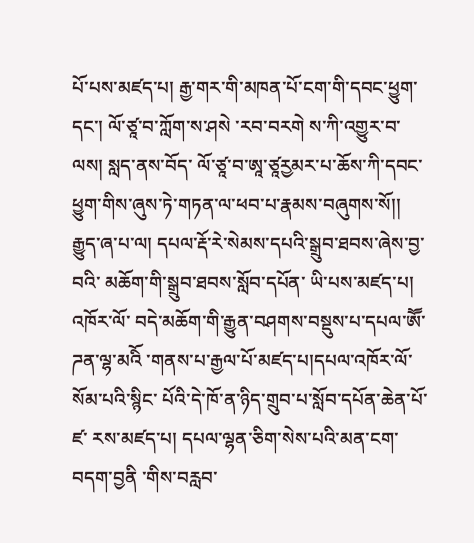པོ་པས་མཛད་པ། རྒྱ་གར་གི་མཁན་པོ་ངག་གི་དབང་ཕྱུག་དང་། ལོ་ཙཱ་བ་ཀློག་ས་ཤསེ ་རབ་བརགེ ས་ཀི་འགྱུར་བ་ ལས། སླད་ནས་བོད་ ལོ་ཙཱ་བ་ཨཱ་ཙཱརྱམར་པ་ཆོས་ཀི་དབང་ཕྱུག་གིས་ཞུས་ཏེ་གཏན་ལ་ཕབ་པ་རྣམས་བཞུགས་སོ།། རྒྱུད་ཞ་པ་ལ། དཔལ་རྡོ་རེ་སེམས་དཔའི་སྒྲུབ་ཐབས་ཞེས་བྱ་བའི་ མཆོག་གི་སྒྲུབ་ཐབས་སློབ་དཔོན་ ཡི་པས་མཛད་པ། འཁོར་ལོ་ བདེ་མཆོག་གི་རྒྱུན་བཤགས་བསྡུས་པ་དཔལ་ཨཽ་ཌན་ལྷ་མའིོ ་གནས་པ་རྒྱལ་པོ་མཛད་པ།དཔལ་འཁོར་ལོ་སོམ་པའི་སྙིང་ པོའི་དེ་ཁོ་ན་ཉིད་གྲུབ་པ་སློབ་དཔོན་ཆེན་པོ་ཛ་ རས་མཛད་པ། དཔལ་ལྷན་ཅིག་སེས་པའི་མན་ངག་བདག་བྱནི ་གིས་བརླབ་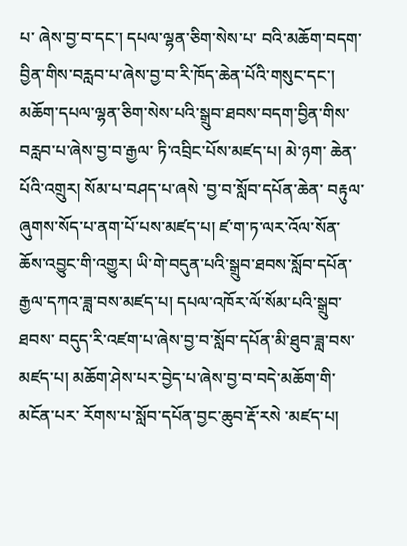པ་ ཞེས་བྱ་བ་དང་། དཔལ་ལྷན་ཅིག་སེས་པ་ བའི་མཆོག་བདག་བྱིན་གིས་བརླབ་པ་ཞེས་བྱ་བ་རི་ཁོད་ཆེན་པོའི་གསུང་དང་། མཆོག་དཔལ་ལྷན་ཅིག་སེས་པའི་སྒྲུབ་ཐབས་བདག་བྱིན་གིས་བརླབ་པ་ཞེས་བྱ་བ་རྒྱལ་ ཏི་འབྲིང་པོས་མཛད་པ། མེ་ཉག་ ཆེན་པོའི་འགྲུར། སོམ་པ་བཤད་པ་ཞསེ ་བྱ་བ་སློབ་དཔོན་ཆེན་ བརྟུལ་ཞུགས་སོད་པ་ནག་པོ་པས་མཛད་པ། ཛ་ག་ཏ་ལར་འོལ་སོན་ ཆོས་འབྱུང་གི་འགྱུར། ཡི་གེ་བདུན་པའི་སྒྲུབ་ཐབས་སློབ་དཔོན་རྒྱལ་དཀའ་ཟླ་བས་མཛད་པ། དཔལ་འཁོར་ལོ་སོམ་པའི་སྒྲུབ་ཐབས་ བདུད་རི་འཛག་པ་ཞེས་བྱ་བ་སློབ་དཔོན་མི་ཐུབ་ཟླ་བས་མཛད་པ། མཆོག་ཤེས་པར་བྱེད་པ་ཞེས་བྱ་བ་བདེ་མཆོག་གི་མངོན་པར་ རོགས་པ་སློབ་དཔོན་བྱང་ཆུབ་རྡོ་རསེ ་མཛད་པ།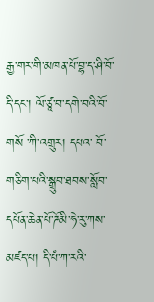རྒྱ་གར་གི་མཁན་པོ་བྷ་ད་ཤི་བོ་དི་དང་། ལོ་ཙཱ་བ་དགེ་བའི་བོ་གསོ ་ཀི་འགྲུར། དཔའ་ བོ་གཅིག་པའི་སྒྲུབ་ཐབས་སློབ་དཔོན་ཆེན་པོ་ཌོམི་ཧེ་རུ་ཀས་མཛད་པ། དི་པཾ་ཀ་རའི་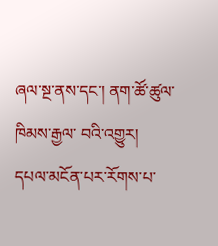ཞལ་སྔ་ནས་དང་། ནག་ཚོ་ཚུལ་ཁིམས་རྒྱལ་ བའི་འགྱུར། དཔལ་མངོན་པར་རོགས་པ་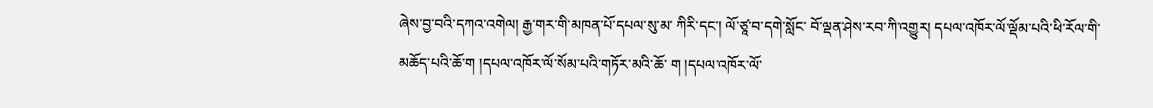ཞེས་བྱ་བའི་དཀའ་འགེལ། རྒྱ་གར་གི་མཁན་པོ་དཔལ་སུ་མ་ ཀིརི་དང་། ལོ་ཙཱ་བ་དགེ་སློང་ བོ་ལྡན་ཤེས་རབ་ཀི་འགྱུར། དཔལ་འཁོར་ལོ་ལྡོམ་པའི་ཕི་རོལ་གི་མཆོད་པའི་ཆོ་ག །དཔལ་འཁོར་ལོ་སོམ་པའི་གཏོར་མའི་ཆོ་ ག །དཔལ་འཁོར་ལོ་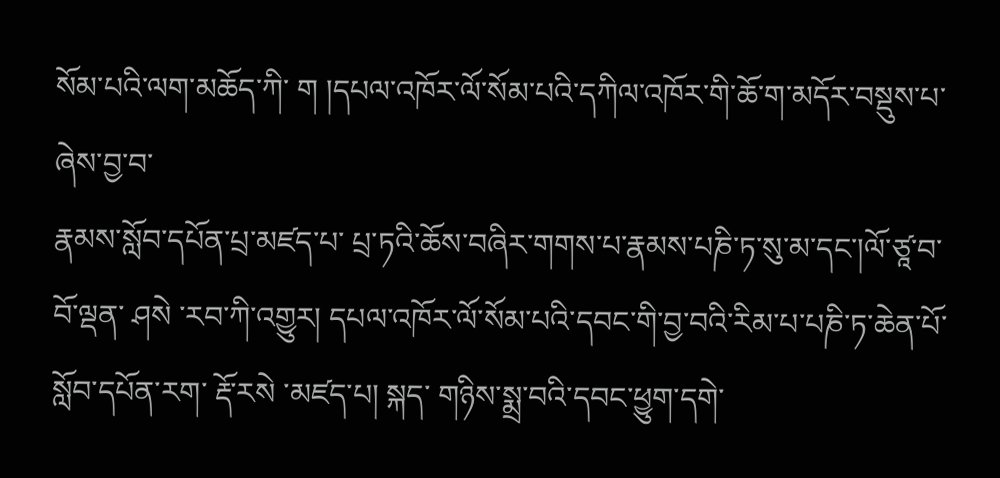སོམ་པའི་ལག་མཆོད་ཀི་ ག །དཔལ་འཁོར་ལོ་སོམ་པའི་དཀིལ་འཁོར་གི་ཆོ་ག་མདོར་བསྡུས་པ་ཞེས་བྱ་བ་
རྣམས་སློབ་དཔོན་པྲ་མཛད་པ་ པྲ་ཏའི་ཆོས་བཞིར་གགས་པ་རྣམས་པཎི་ཏ་སུ་མ་དང་།ལོ་ཙཱ་བ་བོ་ལྡན་ ཤསེ ་རབ་ཀི་འགྱུར། དཔལ་འཁོར་ལོ་སོམ་པའི་དབང་གི་བྱ་བའི་རིམ་པ་པཎི་ཏ་ཆེན་པོ་སློབ་དཔོན་རག་ རྡོ་རསེ ་མཛད་པ། སྐད་ གཉིས་སྨྲ་བའི་དབང་ཕྱུག་དགེ་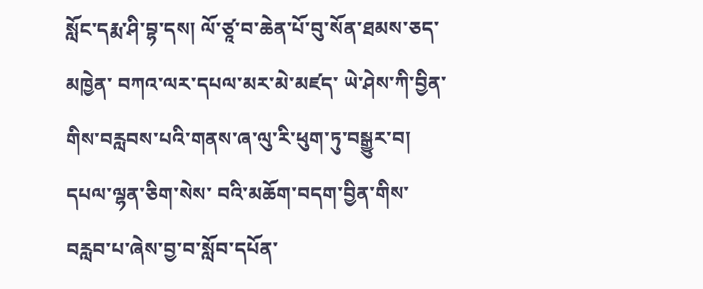སློང་དརྨ་ཤི་བྷ་དས། ལོ་ཙཱ་བ་ཆེན་པོ་བུ་སོན་ཐམས་ཅད་མཁྱེན་ བཀའ་ལར་དཔལ་མར་མེ་མཛད་ ཡེ་ཤེས་ཀི་བྱིན་གིས་བརླབས་པའི་གནས་ཞ་ལུ་རི་ཕུག་ཏུ་བསྒྱུར་བ། དཔལ་ལྷན་ཅིག་སེས་ བའི་མཆོག་བདག་བྱིན་གིས་ བརླབ་པ་ཞེས་བྱ་བ་སློབ་དཔོན་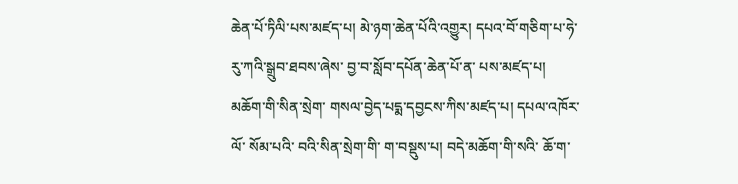ཆེན་པོ་ཏིལི་པས་མཛད་པ། མེ་ཉག་ཆེན་པོའི་འགྱུར། དཔའ་བོ་གཅིག་པ་ཧེ་རུ་ཀའི་སྒྲུབ་ཐབས་ཞེས་ བྱ་བ་སློབ་དཔོན་ཆེན་པོ་ན་ པས་མཛད་པ། མཆོག་གི་སིན་སྲེག་ གསལ་བྱེད་པདྨ་དབྱངས་ཀིས་མཛད་པ། དཔལ་འཁོར་ལོ་ སོམ་པའི་ བའི་སིན་སྲེག་གི་ ག་བསྡུས་པ། བདེ་མཆོག་གི་སའི་ ཆོ་ག་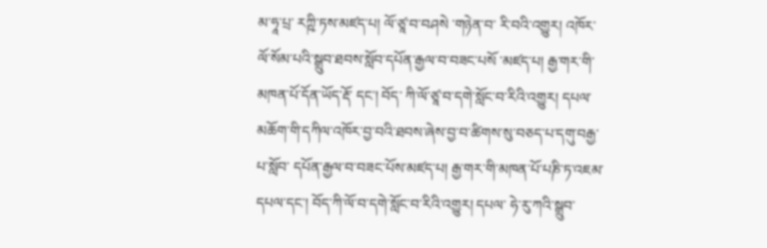མ་ཧཱ་པྲ་ རཀྵི་ཏས་མཛད་པ། ལོ་ཙཱ་བ་བཤསེ ་གཉེན་བ་ རི་བའི་འགྱུར། འཁོར་ལོ་སོམ་པའི་སྒྲུབ་ཐབས་སློབ་དཔོན་རྒྱལ་བ་བཟང་པསོ ་མཛད་པ། རྒྱ་གར་གི་མཁན་པོ་དོན་ཡོད་རྡོ་ དང་། བོད་ ཀི་ལོ་ཙཱ་བ་དགེ་སློང་བ་རིའི་འགྱུར། དཔལ་ མཆོག་གི་དཀིལ་འཁོར་བྱ་བའི་ཐབས་ཞེས་བྱ་བ་ཚིགས་སུ་བཅད་པ་དགུ་བརྒྱ་པ་སློབ་ དཔོན་རྒྱལ་བ་བཟང་པོས་མཛད་པ། རྒྱ་གར་གི་མཁན་པོ་པཎི་ཏ་འཇམ་དཔལ་དང་། བོད་ཀི་ལོ་བ་དགེ་སློང་བ་རིའི་འགྱུར། དཔལ་ ཧེ་རུ་ཀའི་སྒྲུབ་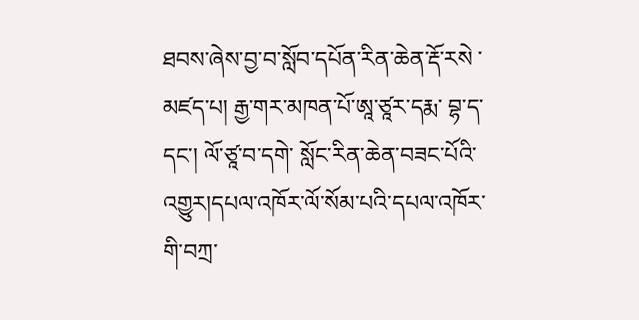ཐབས་ཞེས་བྱ་བ་སློབ་དཔོན་རིན་ཆེན་རྡོ་རསེ ་མཛད་པ། རྒྱ་གར་མཁན་པོ་ཨཱ་ཙཱར་དརྨ་ བྷ་ད་དང་། ལོ་ཙཱ་བ་དགེ་ སློང་རིན་ཆེན་བཟང་པོའི་འགྱུར།དཔལ་འཁོར་ལོ་སོམ་པའི་དཔལ་འཁོར་གི་བཀྲ་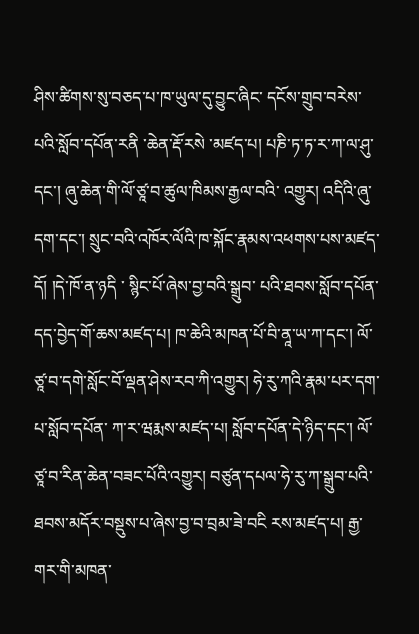ཤིས་ཚིགས་སུ་བཅད་པ་ཁ་ཡུལ་དུ་བྱུང་ཞིང་ དངོས་གྲུབ་བརེས་པའི་སློབ་དཔོན་རནི ་ཆེན་རྡོ་རསེ ་མཛད་པ། པཎི་ཏ་ཏ་ར་ཀ་ལ་ཤུ་དང་། ཞུ་ཆེན་གི་ལོ་ཙཱ་བ་ཚུལ་ཁིམས་རྒྱལ་བའི་ འགྱུར། འདིའི་ཞུ་དག་དང་། སྲུང་བའི་འཁོར་ལོའི་ཁ་སྐོང་རྣམས་འཕགས་པས་མཛད་དོ། །དེ་ཁོ་ན་ཉདི ་ སྙིང་པོ་ཞེས་བྱ་བའི་སྒྲུབ་ པའི་ཐབས་སློབ་དཔོན་དད་བྱེད་གོ་ཆས་མཛད་པ། ཁ་ཆེའི་མཁན་པོ་བི་ནཱ་ཡ་ཀ་དང་། ལོ་ཙཱ་བ་དགེ་སློང་བོ་ལྡན་ཤེས་རབ་ཀི་འགྱུར། ཧེ་རུ་ཀའི་རྣམ་པར་དག་པ་སློབ་དཔོན་ ཀ་ར་ཝརྨས་མཛད་པ། སློབ་དཔོན་དེ་ཉིད་དང་། ལོ་ཙཱ་བ་རིན་ཆེན་བཟང་པོའི་འགྱུར། བཙུན་དཔལ་ཧེ་རུ་ཀ་སྒྲུབ་པའི་ཐབས་མདོར་བསྡུས་པ་ཞེས་བྱ་བ་བྲམ་ཟེ་བངི རས་མཛད་པ། རྒྱ་གར་གི་མཁན་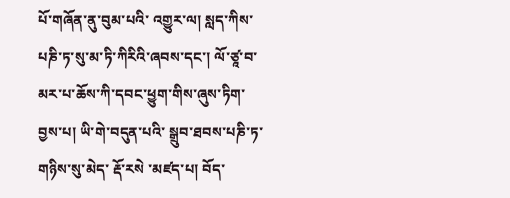པོ་གཞོན་ནུ་བུམ་པའི་ འགྱུར་ལ། སླད་ཀིས་པཎི་ཏ་སུ་མ་ཏི་ཀིརིའི་ཞབས་དང་། ལོ་ཙཱ་བ་མར་པ་ཆོས་ཀི་དབང་ཕྱུག་གིས་ཞུས་ཏིག་བྱས་པ། ཡི་གེ་བདུན་པའི་ སྒྲུབ་ཐབས་པཎི་ཏ་གཉིས་སུ་མེད་ རྡོ་རསེ ་མཛད་པ། བོད་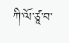ཀི་ལོ་ཙཱ་བ་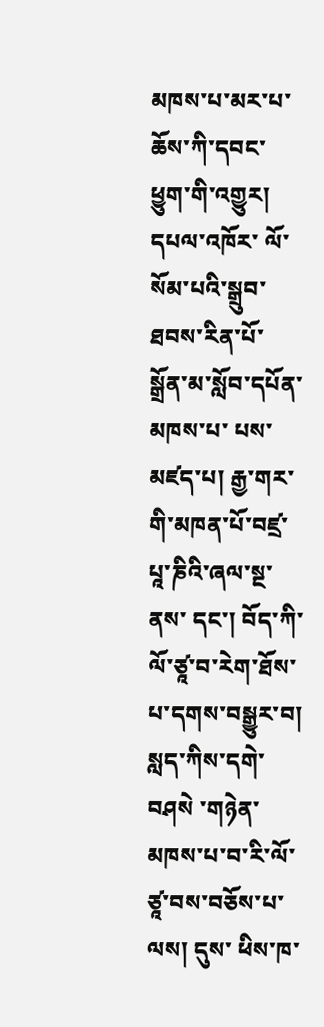མཁས་པ་མར་པ་ཆོས་ཀི་དབང་ཕྱུག་གི་འགྱུར། དཔལ་འཁོར་ ལོ་སོམ་པའི་སྒྲུབ་ཐབས་རིན་པོ་ སྒྲོན་མ་སློབ་དཔོན་མཁས་པ་ པས་མཛད་པ། རྒྱ་གར་གི་མཁན་པོ་བཛྲ་པཱ་ཎིའི་ཞལ་སྔ་ནས་ དང་། བོད་ཀི་ལོ་ཙཱ་བ་རེག་ཐོས་པ་དགས་བསྒྱུར་བ། སླད་ཀིས་དགེ་ བཤསེ ་གཉེན་མཁས་པ་བ་རི་ལོ་ཙཱ་བས་བཅོས་པ་ལས། དུས་ ཕིས་ཁ་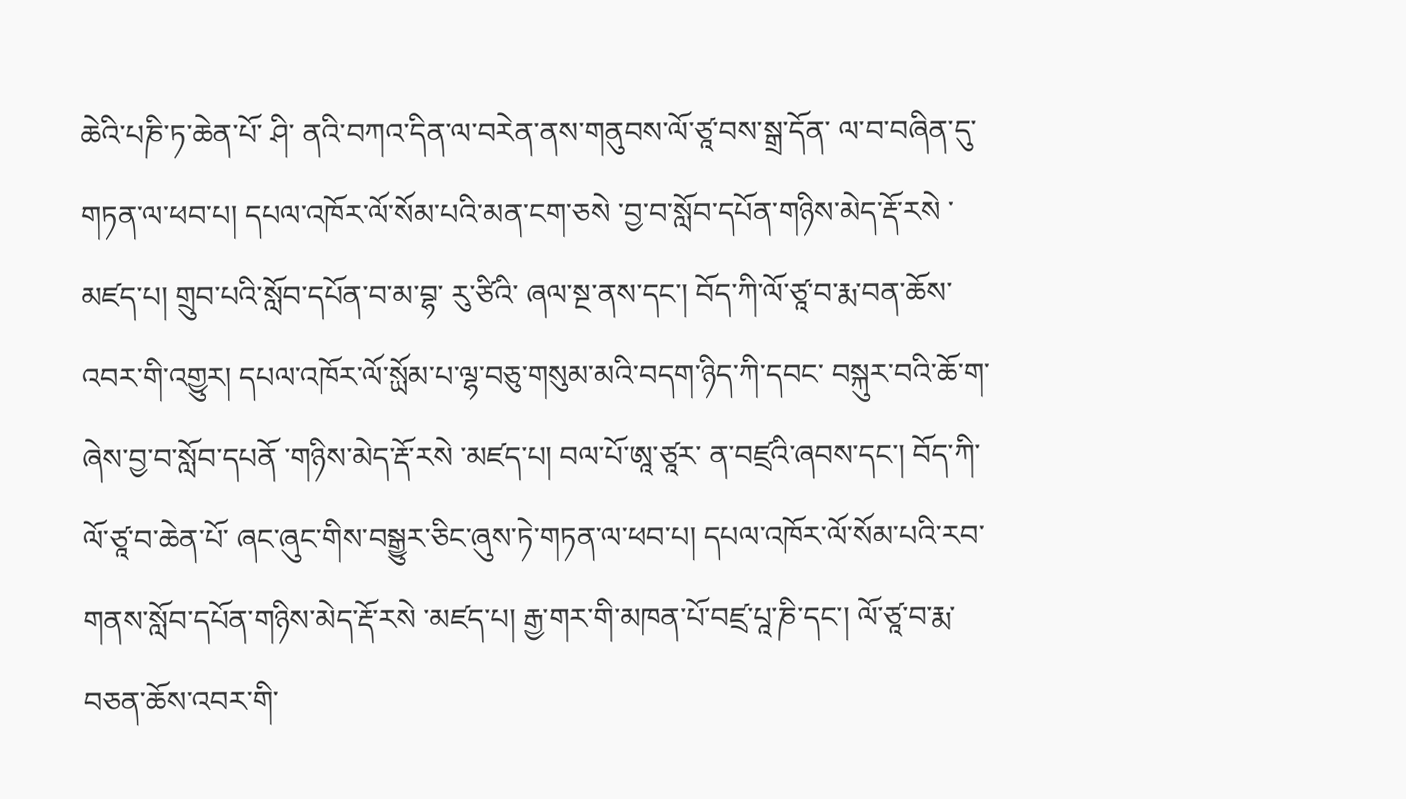ཆེའི་པཎི་ཏ་ཆེན་པོ་ ཤི་ ནའི་བཀའ་དིན་ལ་བརེན་ནས་གནུབས་ལོ་ཙཱ་བས་སྒྲ་དོན་ ལ་བ་བཞིན་དུ་གཏན་ལ་ཕབ་པ། དཔལ་འཁོར་ལོ་སོམ་པའི་མན་ངག་ཅསེ ་བྱ་བ་སློབ་དཔོན་གཉིས་མེད་རྡོ་རསེ ་མཛད་པ། གྲུབ་པའི་སློབ་དཔོན་བ་མ་བྷ་ རུ་ཙིའི་ ཞལ་སྔ་ནས་དང་། བོད་ཀི་ལོ་ཙཱ་བ་རྨ་བན་ཆོས་འབར་གི་འགྱུར། དཔལ་འཁོར་ལོ་སྻོམ་པ་ལྷ་བཅུ་གསུམ་མའི་བདག་ཉིད་ཀི་དབང་ བསྐུར་བའི་ཆོ་ག་ཞེས་བྱ་བ་སློབ་དཔནོ ་གཉིས་མེད་རྡོ་རསེ ་མཛད་པ། བལ་པོ་ཨཱ་ཙཱར་ ན་བཛྲའི་ཞབས་དང་། བོད་ཀི་ལོ་ཙཱ་བ་ཆེན་པོ་ ཞང་ཞུང་གིས་བསྒྱུར་ཅིང་ཞུས་ཏེ་གཏན་ལ་ཕབ་པ། དཔལ་འཁོར་ལོ་སོམ་པའི་རབ་གནས་སློབ་དཔོན་གཉིས་མེད་རྡོ་རསེ ་མཛད་པ། རྒྱ་གར་གི་མཁན་པོ་བཛྲ་པཱ་ཎི་དང་། ལོ་ཙཱ་བ་རྨ་བཅན་ཆོས་འབར་གི་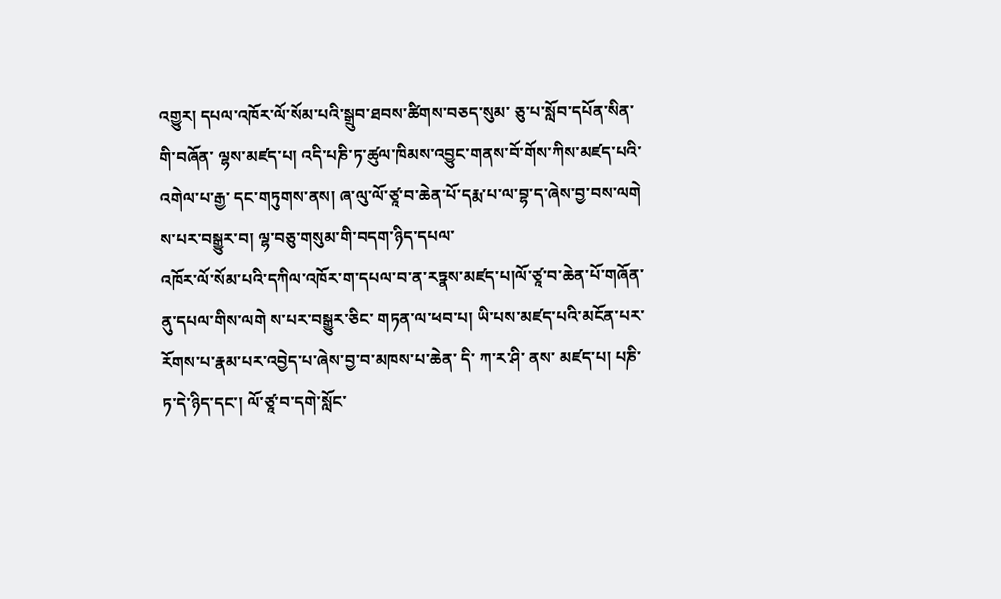འགྱུར། དཔལ་འཁོར་ལོ་སོམ་པའི་སྒྲུབ་ཐབས་ཚིགས་བཅད་སུམ་ ཅུ་པ་སློབ་དཔོན་སིན་གི་བཞོན་ ལྷས་མཛད་པ། འདི་པཎི་ཏ་ཚུལ་ཁིམས་འབྱུང་གནས་བོ་གོས་ཀིས་མཛད་པའི་འགེལ་པ་རྒྱ་ དང་གཏུགས་ནས། ཞ་ལུ་ལོ་ཙཱ་བ་ཆེན་པོ་དརྨ་པ་ལ་བྷ་ད་ཞེས་བྱ་བས་ལགེ ས་པར་བསྒྱུར་བ། ལྷ་བཅུ་གསུམ་གི་བདག་ཉིད་དཔལ་
འཁོར་ལོ་སོམ་པའི་དཀིལ་འཁོར་ག་དཔལ་བ་ན་རཏྣས་མཛད་པ།ལོ་ཙཱ་བ་ཆེན་པོ་གཞོན་ནུ་དཔལ་གིས་ལགེ ས་པར་བསྒྱུར་ཅིང་ གཏན་ལ་ཕབ་པ། ཡི་པས་མཛད་པའི་མངོན་པར་རོགས་པ་རྣམ་པར་འབྱེད་པ་ཞེས་བྱ་བ་མཁས་པ་ཆེན་ དི་ ཀ་ར་ཤི་ ནས་ མཛད་པ། པཎི་ཏ་དེ་ཉིད་དང་། ལོ་ཙཱ་བ་དགེ་སློང་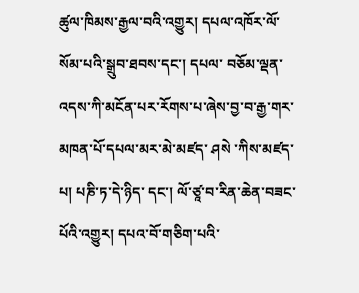ཚུལ་ཁིམས་རྒྱལ་བའི་འགྱུར། དཔལ་འཁོར་ལོ་སོམ་པའི་སྒྲུབ་ཐབས་དང་། དཔལ་ བཅོམ་ལྡན་འདས་ཀི་མངོན་པར་རོགས་པ་ཞེས་བྱ་བ་རྒྱ་གར་མཁན་པོ་དཔལ་མར་མེ་མཛད་ ཤསེ ་ཀིས་མཛད་པ། པཎི་ཏ་དེ་ཉིད་ དང་། ལོ་ཙཱ་བ་རིན་ཆེན་བཟང་པོའི་འགྱུར། དཔའ་བོ་གཅིག་པའི་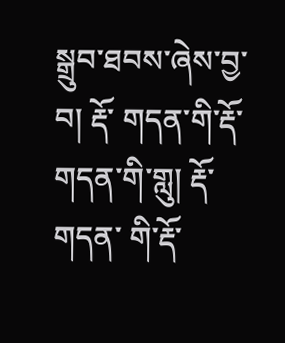སྒྲུབ་ཐབས་ཞེས་བྱ་བ། རྡོ་ གདན་གི་རྡོ་ གདན་གི་གླུ། རྡོ་ གདན་ གི་རྡོ་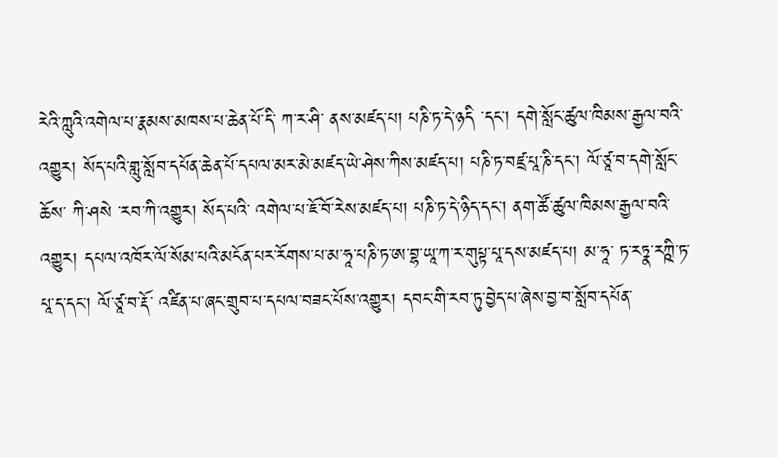རེའི་ཀླུའི་འགེལ་པ་རྣམས་མཁས་པ་ཆེན་པོ་དི་ ཀ་ར་ཤི་ ནས་མཛད་པ། པཎི་ཏ་དེ་ཉདི ་དང་། དགེ་སློང་ཚུལ་ཁིམས་རྒྱལ་བའི་ འགྱུར། སོད་པའི་གླུ་སློབ་དཔོན་ཆེན་པོ་དཔལ་མར་མེ་མཛད་ཡེ་ཤེས་ཀིས་མཛད་པ། པཎི་ཏ་བཛྲ་པཱ་ཎི་དང་། ལོ་ཙཱ་བ་དགེ་སློང་ཆོས་ ཀི་ཤསེ ་རབ་ཀི་འགྱུར། སོད་པའི་ འགེལ་པ་ཇོ་བོ་རེས་མཛད་པ། པཎི་ཏ་དེ་ཉིད་དང་། ནག་ཚོ་ཚུལ་ཁིམས་རྒྱལ་བའི་འགྱུར། དཔལ་འཁོར་ལོ་སོམ་པའི་མངོན་པར་རོགས་པ་མ་ཧཱ་པཎི་ཏ་ཨ་བྷ་ཡཱ་ཀ་ར་གུཔྟ་པཱ་དས་མཛད་པ། མ་ཧཱ་ ཏ་རཏྣ་རཀྵི་ཏ་པཱ་ད་དང་། ལོ་ཙཱ་བ་རྡོ་ འཛིན་པ་ཞང་གྲུབ་པ་དཔལ་བཟང་པོས་འགྱུར། དབང་གི་རབ་ཏུ་བྱེད་པ་ཞེས་བྱ་བ་སློབ་དཔོན་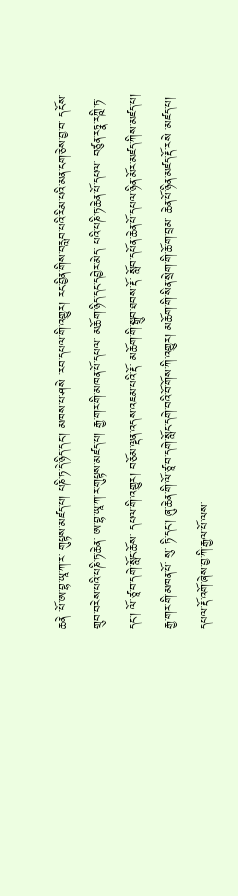ཆནེ ་པོ་ཨ་བྷ་ཡཱ་ཀ་ར་ གུཔྟས་མཛད་པ། པཎི་ཏ་དེ་ཉིད་དང་། མཁས་པ་ཤསེ ་རབ་དཔལ་གི་འགྱུར། རང་བྱིན་གིས་བརླབ་པའི་རིམ་པའི་མན་ངག་ཅེས་བྱ་བ་ དངོས་གྲུབ་བརེས་པའི་པཎི་ཏ་ཆེན་ ཨ་བྷ་ཡཱ་ཀ་ར་གུཔྟས་མཛད་པ། རྒྱ་གར་གི་མཁན་པོ་དཔལ་ མཆོག་ཉིད་དང་དབྱེར་མེད་ པའི་པཎི་ཏ་ཆེན་པོ་དཔལ་ བཙུན་རཏྣ་རཀྵི་ཏ་དང་། ལོ་ཙཱ་བ་དགེ་སློང་ཆོས་ དཔལ་གི་འགྱུར། བཅོམ་ལྡན་འདས་འཇམ་པའི་རྡོ་ མཆོག་གི་སྒྲུབ་ཐབས་རྡོ་ སློབ་དཔོན་ཆེན་པོ་དཔལ་ཉིན་མོར་མཛད་ཀིས་མཛད་པ། རྒྱ་གར་གི་མཁན་པོ་ སུ་ ཏི་དང་། ཞུ་ཆེན་གི་ལོ་ཙཱ་བ་དགེ་སློང་དགེ་བའི་བོ་གོས་ཀི་འགྱུར། མཆོག་གི་སིན་སྲེག་གི་ཆོ་ག་བྲམ་ ཆེན་པོ་ཉིན་མཛད་རྡོ་རསེ ་མཛད་པ། དཔལ་རྡོ་འགོ་ཞེས་བྱ་ཀི་རྒྱལ་པོ་ལས་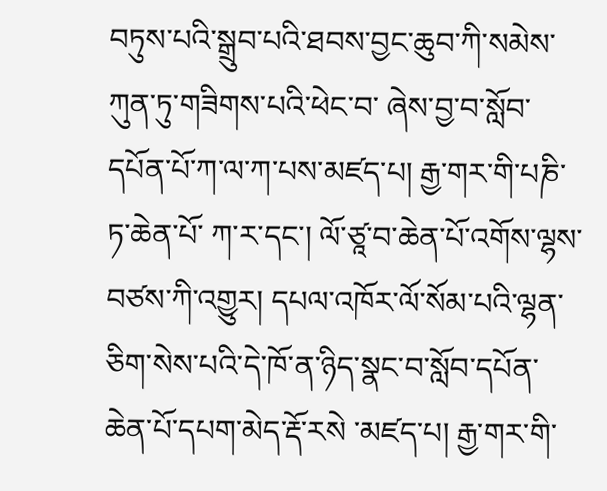བཏུས་པའི་སྒྲུབ་པའི་ཐབས་བྱང་ཆུབ་ཀི་སམེས་ཀུན་ཏུ་གཟིགས་པའི་ཕེང་བ་ ཞེས་བྱ་བ་སློབ་དཔོན་པོ་ཀ་ལ་ཀ་པས་མཛད་པ། རྒྱ་གར་གི་པཎི་ཏ་ཆེན་པོ་ ཀ་ར་དང་། ལོ་ཙཱ་བ་ཆེན་པོ་འགོས་ལྷས་བཙས་ཀི་འགྱུར། དཔལ་འཁོར་ལོ་སོམ་པའི་ལྷན་ཅིག་སེས་པའི་དེ་ཁོ་ན་ཉིད་སྣང་བ་སློབ་དཔོན་ཆེན་པོ་དཔག་མེད་རྡོ་རསེ ་མཛད་པ། རྒྱ་གར་གི་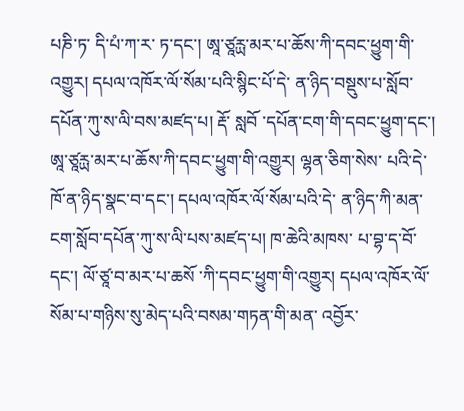པཎི་ཏ་ དི་པཾ་ཀ་ར་ ཏ་དང་། ཨཱ་ཙཱརྻ་མར་པ་ཆོས་ཀི་དབང་ཕྱུག་གི་འགྱུར། དཔལ་འཁོར་ལོ་སོམ་པའི་སྙིང་པོ་དེ་ ན་ཉིད་བསྡུས་པ་སློབ་ དཔོན་ཀུ་ས་ལི་བས་མཛད་པ། རྡོ་ སླབོ ་དཔོན་ངག་གི་དབང་ཕྱུག་དང་། ཨཱ་ཙཱརྻ་མར་པ་ཆོས་ཀི་དབང་ཕྱུག་གི་འགྱུར། ལྷན་ཅིག་སེས་ པའི་དེ་ཁོ་ན་ཉིད་སྣང་བ་དང་། དཔལ་འཁོར་ལོ་སོམ་པའི་དེ་ ན་ཉིད་ཀི་མན་ངག་སློབ་དཔོན་ཀུ་ས་ལི་པས་མཛད་པ། ཁ་ཆེའི་མཁས་ པ་བྷ་ད་བོ་ དང་། ལོ་ཙཱ་བ་མར་པ་ཆསོ ་ཀི་དབང་ཕྱུག་གི་འགྱུར། དཔལ་འཁོར་ལོ་སོམ་པ་གཉིས་སུ་མེད་པའི་བསམ་གཏན་གི་མན་ འབྱོར་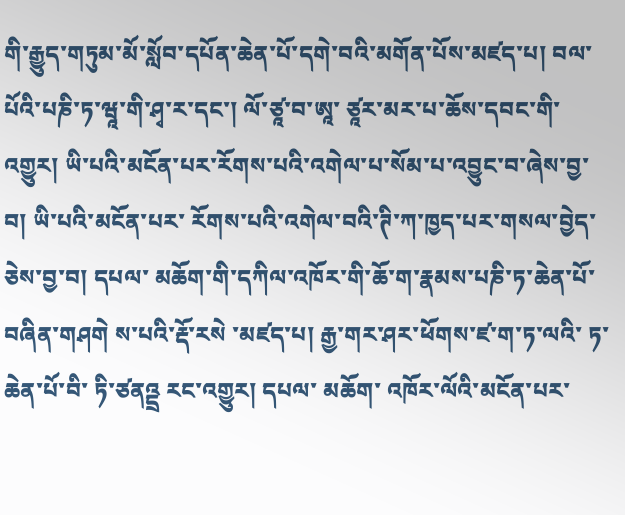གི་རྒྱུད་གཏུམ་མོ་སློབ་དཔོན་ཆེན་པོ་དགེ་བའི་མགོན་པོས་མཛད་པ། བལ་པོའི་པཎི་ཏ་ཝཱ་གི་ཤྭ་ར་དང་། ལོ་ཙཱ་བ་ཨཱ་ ཙཱར་མར་པ་ཆོས་དབང་གི་འགྱུར། ཡི་པའི་མངོན་པར་རོགས་པའི་འགེལ་པ་སོམ་པ་འབྱུང་བ་ཞེས་བྱ་བ། ཡི་པའི་མངོན་པར་ རོགས་པའི་འགེལ་བའི་ཊི་ཀ་ཁྱད་པར་གསལ་བྱེད་ཅེས་བྱ་བ། དཔལ་ མཆོག་གི་དཀིལ་འཁོར་གི་ཆོ་ག་རྣམས་པཎི་ཏ་ཆེན་པོ་ བཞིན་གཤགེ ས་པའི་རྡོ་རསེ ་མཛད་པ། རྒྱ་གར་ཤར་ཕོགས་ཛ་ག་ཏ་ལའི་ ཏ་ཆེན་པོ་བི་ ཏི་ཙནའྡྲ རང་འགྱུར། དཔལ་ མཆོག་ འཁོར་ལོའི་མངོན་པར་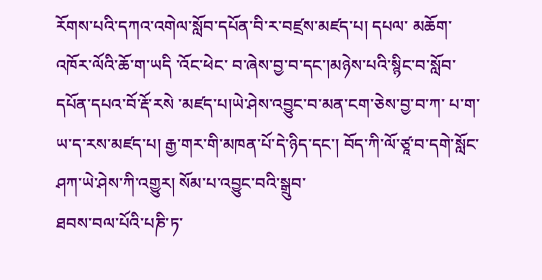རོགས་པའི་དཀའ་འགེལ་སློབ་དཔོན་བི་ར་བཛྲས་མཛད་པ། དཔལ་ མཆོག་འཁོར་ལོའི་ཆོ་ག་ཡདི ་འོང་ཕེང་ བ་ཞེས་བྱ་བ་དང་།མཉེས་པའི་སྙིང་བ་སློབ་དཔོན་དཔའ་བོ་རྡོ་རསེ ་མཛད་པ།ཡེ་ཤེས་འབྱུང་བ་མན་ངག་ཅེས་བྱ་བ་ཀ་ པ་ག་ཡ་ད་རས་མཛད་པ། རྒྱ་གར་གི་མཁན་པོ་དེ་ཉིད་དང་། བོད་ཀི་ལོ་ཙཱ་བ་དགེ་སློང་ཤཀ་ཡེ་ཤེས་ཀི་འགྱུར། སོམ་པ་འབྱུང་བའི་སྒྲུབ་
ཐབས་བལ་པོའི་པཎི་ཏ་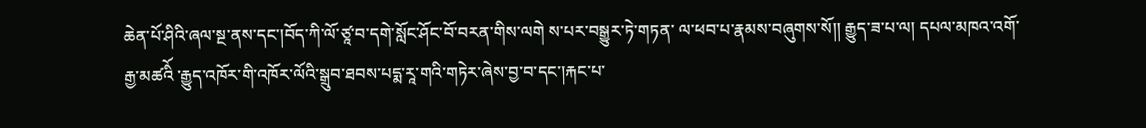ཆེན་པོ་ཤིའི་ཞལ་སྔ་ནས་དང་།བོད་ཀི་ལོ་ཙཱ་བ་དགེ་སློང་ཤོང་བོ་བརན་གིས་ལགེ ས་པར་བསྒྱུར་ཏེ་གཏན་ ལ་ཕབ་པ་རྣམས་བཞུགས་སོ།། རྒྱུད་ཟ་པ་ལ། དཔལ་མཁའ་འགོ་རྒྱ་མཚའིོ ་རྒྱུད་འཁོར་གི་འཁོར་ལོའི་སྒྲུབ་ཐབས་པདྨ་རཱ་གའི་གཏེར་ཞེས་བྱ་བ་དང་།རྐང་པ་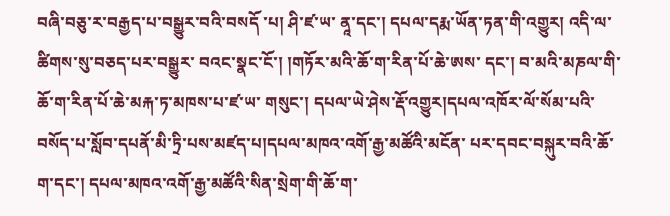བཞི་བཅུ་ར་བརྒྱད་པ་བསྒྱུར་བའི་བསདོ ་པ། ཤི་ཛ་ཡ་ ནཱ་དང་། དཔལ་དརྨ་ཡོན་ཏན་གི་འགྱུར། འདི་ལ་ཚིགས་སུ་བཅད་པར་བསྒྱུར་ བའང་སྣང་ངོ་། །གཏོར་མའི་ཆོ་ག་རིན་པོ་ཆེ་ཨས་ དང་། བ་མའི་མཎལ་གི་ཆོ་ག་རིན་པོ་ཆེ་མརྐ་ཏ་མཁས་པ་ཛ་ཡ་ གསུང་། དཔལ་ཡེ་ཤེས་རྡོ་འགྱུར།དཔལ་འཁོར་ལོ་སོམ་པའི་བསོད་པ་སློབ་དཔནོ་མི་ཏྲི་པས་མཛད་པ།དཔལ་མཁའ་འགོ་རྒྱ་མཚོའི་མངོན་ པར་དབང་བསྐུར་བའི་ཆོ་ག་དང་། དཔལ་མཁའ་འགོ་རྒྱ་མཚོའི་སིན་སྲེག་གི་ཆོ་ག་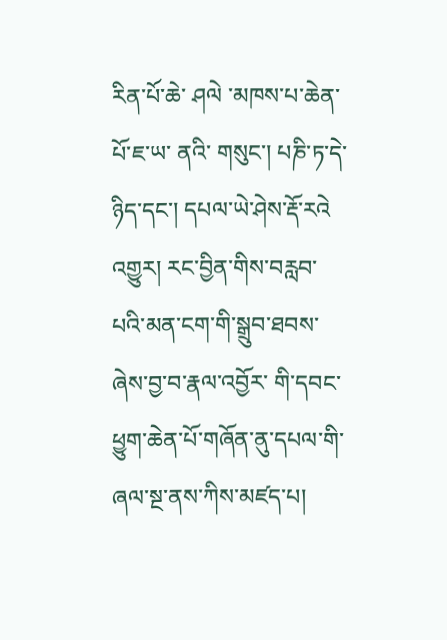རིན་པོ་ཆེ་ ཤལེ ་མཁས་པ་ཆེན་པོ་ཇ་ཡ་ ནའི་ གསུང་། པཎི་ཏ་དེ་ཉིད་དང་། དཔལ་ཡེ་ཤེས་རྡོ་རའེ འགྱུར། རང་བྱིན་གིས་བརླབ་པའི་མན་ངག་གི་སྒྲུབ་ཐབས་ཞེས་བྱ་བ་རྣལ་འབྱོར་ གི་དབང་ཕྱུག་ཆེན་པོ་གཞོན་ནུ་དཔལ་གི་ཞལ་སྔ་ནས་ཀིས་མཛད་པ།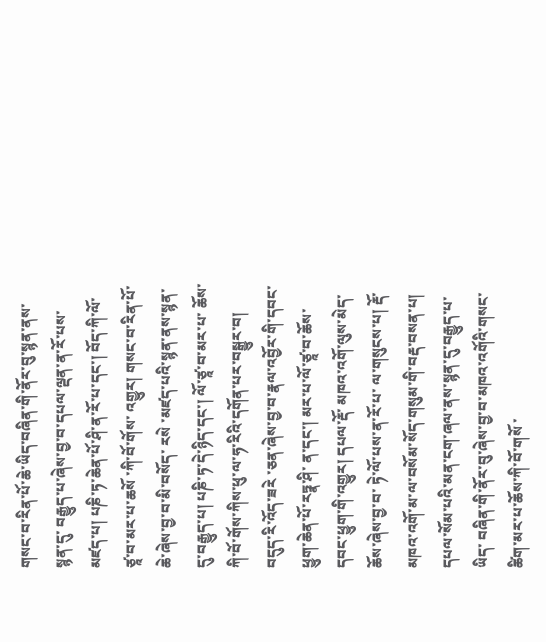གསང་བ་རིན་པོ་ཆེ་ཡིད་བཞིན་གི་ནོར་བུ་སྙན་ནས་སྙན་དུ་ བརྒྱུད་པ་ཞེས་བྱ་བ་དཔལ་ལྡན་ན་རོ་པས་མཛད་པ། པཎི་ཏ་ཆེན་པོ་ཤི་ན་རོ་པ་དང་། བོད་ཀི་ལོ་ཙཱ་བ་མར་པ་ཆསོ ་ཀི་བོ་གོས་ འགྱུར། གསང་བ་རིན་པོ་ཆེ་ཞེས་བྱ་བ་མི་བསོད་ རསེ ་མཛད་པའི་སྙན་ནས་སྙན་དུ་བརྒྱུད་པ། པཎི་ཏ་དེ་ཉིད་དང་། ལོ་ཙཱ་བ་མར་པ་ ཆོས་ཀི་བོ་གོས་ཀིས་ཕུ་ལ་ཧ་རིའི་དགོན་པར་བསྒྱུར་བ། བདུད་རི་འོད་ཟརེ ་ཅན་ཞེས་བྱ་བ་རྣལ་འབྱོར་གི་དབང་ཕྱུག་ཆེན་པོ་རཏྣ་ཤི་ ན་དང་། མར་པ་ལོ་ཙཱ་བ་ཆོས་ དབང་ཕྱུག་གི་འགྱུར། དཔལ་རྡོ་ མཁའ་འགོ་ལུས་མེད་ ཆོས་ཞེས་བྱ་བ་ ཏེ་ལོ་པས་ན་རོ་པ་ ལ་གསུངས་པ། རྡོ་ མཁའ་འགོ་མ་ལ་བསོམ་སོད་གསུམ་གི་བརྡ་བསན་པ། དཔལ་སོམ་པའི་མན་ངག་ཞལ་ནས་སྙན་དུ་བརྒྱུད་པ་ཡིད་ བཞིན་གི་ནོར་བུ་ཞེས་བྱ་བ་མཁའ་འགོའི་གསང་ཚིག་མར་པ་ཆོས་ཀི་བོ་གསོ ་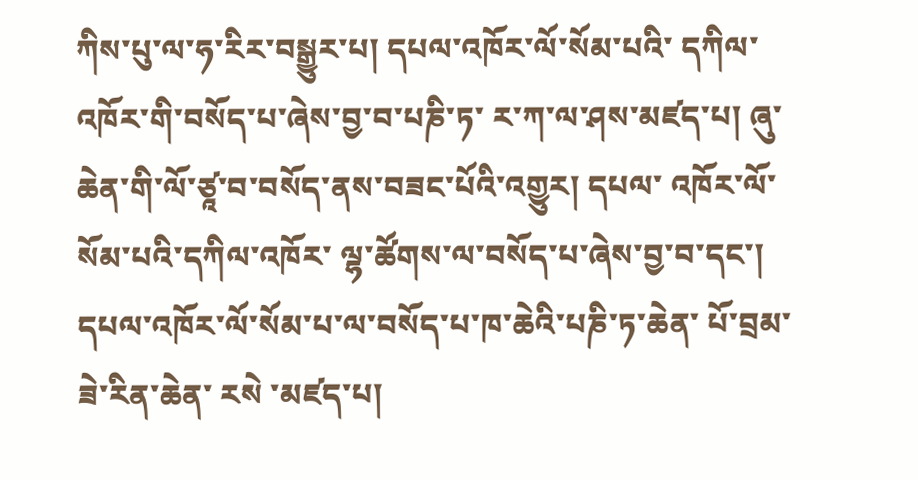ཀིས་པུ་ལ་ཧ་རིར་བསྒྱུར་པ། དཔལ་འཁོར་ལོ་སོམ་པའི་ དཀིལ་འཁོར་གི་བསོད་པ་ཞེས་བྱ་བ་པཎི་ཏ་ ར་ཀ་ལ་ཤས་མཛད་པ། ཞུ་ཆེན་གི་ལོ་ཙཱ་བ་བསོད་ནས་བཟང་པོའི་འགྱུར། དཔལ་ འཁོར་ལོ་སོམ་པའི་དཀིལ་འཁོར་ ལྷ་ཚོགས་ལ་བསོད་པ་ཞེས་བྱ་བ་དང་། དཔལ་འཁོར་ལོ་སོམ་པ་ལ་བསོད་པ་ཁ་ཆེའི་པཎི་ཏ་ཆེན་ པོ་བྲམ་ཟེ་རིན་ཆེན་ རསེ ་མཛད་པ།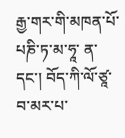རྒྱ་གར་གི་མཁན་པོ་པཎི་ཏ་མ་ཧཱ་ ན་དང་། བོད་ཀི་ལོ་ཙཱ་བ་མར་པ་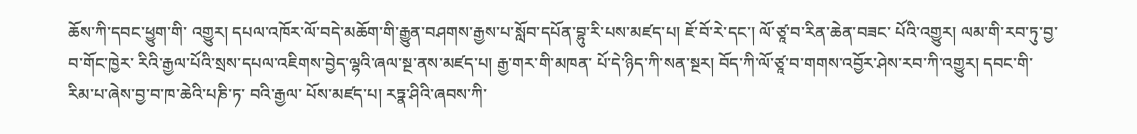ཆོས་ཀི་དབང་ཕྱུག་གི་ འགྱུར། དཔལ་འཁོར་ལོ་བདེ་མཆོག་གི་རྒྱུན་བཤགས་རྒྱས་པ་སློབ་དཔོན་བྷུ་རི་པས་མཛད་པ། ཇོ་བོ་རེ་དང་། ལོ་ཙཱ་བ་རིན་ཆེན་བཟང་ པོའི་འགྱུར། ལམ་གི་རབ་ཏུ་བྱ་བ་གོང་ཁྱེར་ རིའི་རྒྱལ་པོའི་སྲས་དཔལ་འཇིགས་བྱེད་ལྷའི་ཞལ་སྔ་ནས་མཛད་པ། རྒྱ་གར་གི་མཁན་ པོ་དེ་ཉིད་ཀི་སན་སྔར། བོད་ཀི་ལོ་ཙཱ་བ་གགས་འབྱོར་ཤེས་རབ་ཀི་འགྱུར། དབང་གི་རིམ་པ་ཞེས་བྱ་བ་ཁ་ཆེའི་པཎི་ཏ་ བའི་རྒྱལ་ པོས་མཛད་པ། རཏྣ་ཤིའི་ཞབས་ཀི་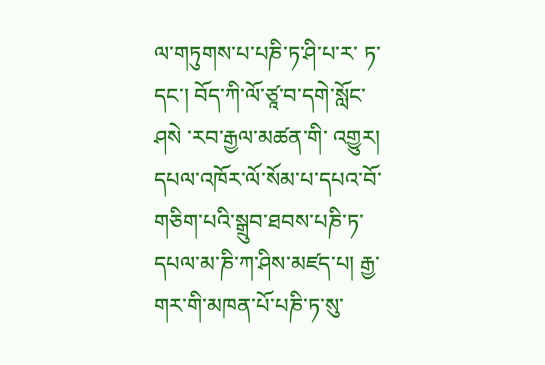ལ་གཏུགས་པ་པཎི་ཏ་ཤི་པ་ར་ ཏ་དང་། བོད་ཀི་ལོ་ཙཱ་བ་དགེ་སློང་ཤསེ ་རབ་རྒྱལ་མཚན་གི་ འགྱུར། དཔལ་འཁོར་ལོ་སོམ་པ་དཔའ་བོ་གཅིག་པའི་སྒྲུབ་ཐབས་པཎི་ཏ་དཔལ་མ་ཎི་ཀ་ཤིས་མཛད་པ། རྒྱ་གར་གི་མཁན་པོ་པཎི་ཏ་སུ་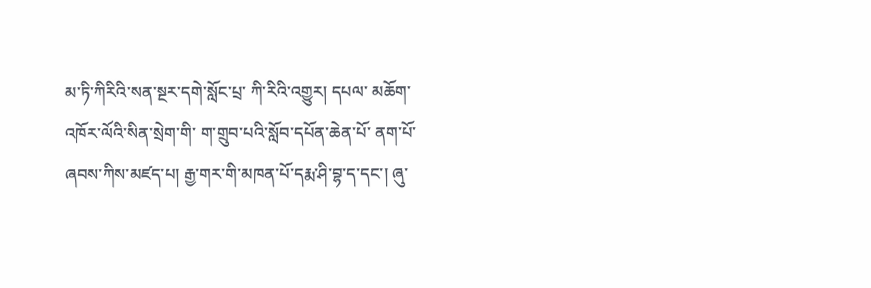མ་ཏི་ཀིརིའི་སན་སྔར་དགེ་སློང་པྲ་ ཀི་རིའི་འགྱུར། དཔལ་ མཆོག་འཁོར་ལོའི་སིན་སྲེག་གི་ ག་གྲུབ་པའི་སློབ་དཔོན་ཆེན་པོ་ ནག་པོ་ཞབས་ཀིས་མཛད་པ། རྒྱ་གར་གི་མཁན་པོ་དརྨ་ཤི་བྷ་ད་དང་། ཞུ་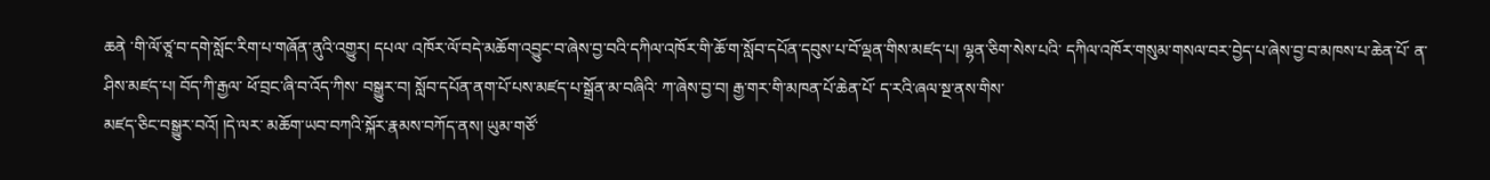ཆནེ ་གི་ལོ་ཙཱ་བ་དགེ་སློང་རིག་པ་གཞོན་ནུའི་འགྱུར། དཔལ་ འཁོར་ལོ་བདེ་མཆོག་འབྱུང་བ་ཞེས་བྱ་བའི་དཀིལ་འཁོར་གི་ཆོ་ག་སློབ་དཔོན་དབུས་པ་བོ་ལྡན་གིས་མཛད་པ། ལྷན་ཅིག་སེས་པའི་ དཀིལ་འཁོར་གསུམ་གསལ་བར་བྱེད་པ་ཞེས་བྱ་བ་མཁས་པ་ཆེན་པོ་ ན་ཤིས་མཛད་པ། བོད་ཀི་རྒྱལ་ ཕོ་བྲང་ཞི་བ་འོད་ཀིས་ བསྒྱུར་བ། སློབ་དཔོན་ནག་པོ་པས་མཛད་པ་སྒྲོན་མ་བཞིའི་ ཀ་ཞེས་བྱ་བ། རྒྱ་གར་གི་མཁན་པོ་ཆེན་པོ་ ད་རའི་ཞལ་སྔ་ནས་གིས་
མཛད་ཅིང་བསྒྱུར་བའོ། །དེ་ལར་ མཆོག་ཡབ་བཀའི་སྐོར་རྣམས་བཀོད་ནས། ཡུམ་གཙོ་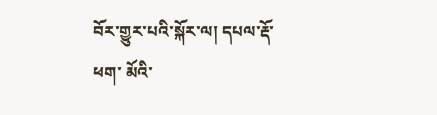བོར་གྱུར་པའི་སྐོར་ལ། དཔལ་རྡོ་ ཕག་ མོའི་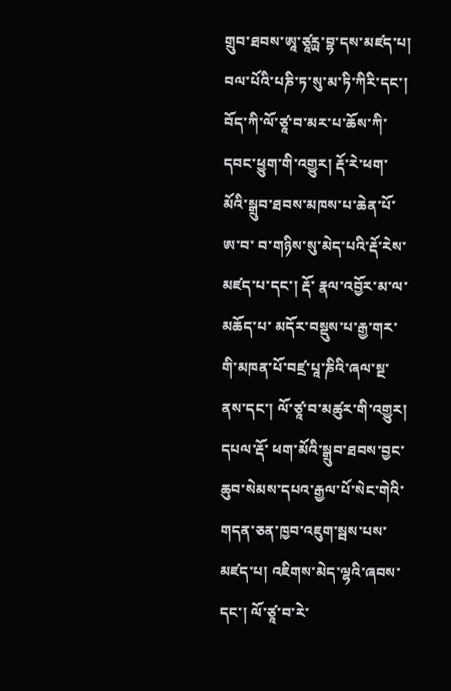གྲུབ་ཐབས་ཨཱ་ཙཱརྻ་བྷ་དས་མཛད་པ། བལ་པོའི་པཎི་ཏ་སུ་མ་ཏི་ཀིརི་དང་། བོད་ཀི་ལོ་ཙཱ་བ་མར་པ་ཆོས་ཀི་དབང་ཕྱུག་གི་འགྱུར། རྡོ་རེ་ཕག་མོའི་སྒྲུབ་ཐབས་མཁས་པ་ཆེན་པོ་ཨ་བ་ བ་གཉིས་སུ་མེད་པའི་རྡོ་རེས་མཛད་པ་དང་། རྡོ་ རྣལ་འབྱོར་མ་ལ་མཆོད་པ་ མདོར་བསྡུས་པ་རྒྱ་གར་གི་མཁན་པོ་བཛྲ་པཱ་ཎིའི་ཞལ་སྔ་ནས་དང་། ལོ་ཙཱ་བ་མཚུར་གི་འགྱུར། དཔལ་རྡོ་ ཕག་མོའི་སྒྲུབ་ཐབས་བྱང་ ཆུབ་སེམས་དཔའ་རྒྱལ་པོ་སེང་གེའི་གདན་ཅན་ཁྱབ་འཇུག་སྦས་པས་མཛད་པ། འཇིགས་མེད་ལྷའི་ཞབས་དང་། ལོ་ཙཱ་བ་རེ་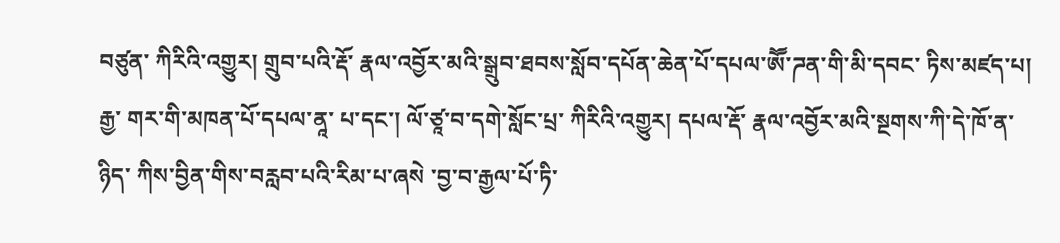བཙུན་ ཀིརིའི་འགྱུར། གྲུབ་པའི་རྡོ་ རྣལ་འབྱོར་མའི་སྒྲུབ་ཐབས་སློབ་དཔོན་ཆེན་པོ་དཔལ་ཨཽ་ཌན་གི་མི་དབང་ ཏིས་མཛད་པ། རྒྱ་ གར་གི་མཁན་པོ་དཔལ་ནཱ་ པ་དང་། ལོ་ཙཱ་བ་དགེ་སློང་པྲ་ ཀིརིའི་འགྱུར། དཔལ་རྡོ་ རྣལ་འབྱོར་མའི་སྔགས་ཀི་དེ་ཁོ་ན་ཉིད་ ཀིས་བྱིན་གིས་བརླབ་པའི་རིམ་པ་ཞསེ ་བྱ་བ་རྒྱལ་པོ་ཏི་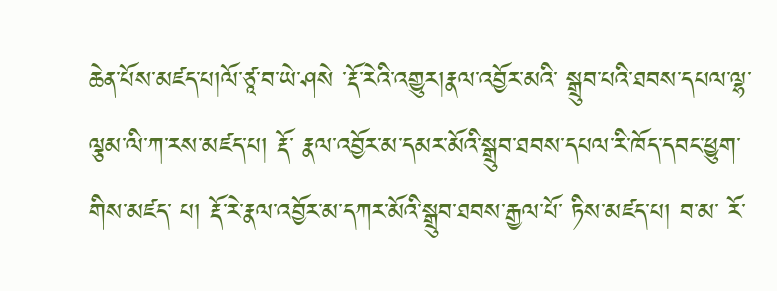ཆེན་པོས་མཛད་པ།ལོ་ཙཱ་བ་ཡེ་ཤསེ ་རྡོ་རེའི་འགྱུར།རྣལ་འབྱོར་མའི་ སྒྲུབ་པའི་ཐབས་དཔལ་ལྷ་ལྕམ་ལི་ཀ་རས་མཛད་པ། རྡོ་ རྣལ་འབྱོར་མ་དམར་མོའི་སྒྲུབ་ཐབས་དཔལ་རི་ཁོད་དབང་ཕྱུག་གིས་མཛད་ པ། རྡོ་རེ་རྣལ་འབྱོར་མ་དཀར་མོའི་སྒྲུབ་ཐབས་རྒྱལ་པོ་ ཏིས་མཛད་པ། བ་མ་ རོ་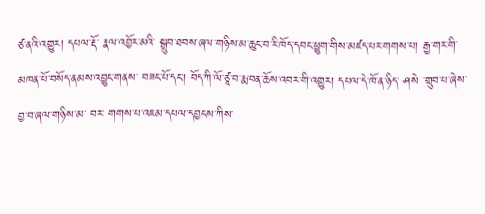ཙ་ནའི་འགྱུར། དཔལ་རྡོ་ རྣལ་འབྱོར་མའི་ སྒྲུབ་ཐབས་ཞལ་གཉིས་མ་ཆུང་བ་རི་ཁོད་དབང་ཕྱུག་གིས་མཛད་པར་གགས་པ། རྒྱ་གར་གི་མཁན་པོ་བསོད་ནམས་འབྱུང་གནས་ བཟང་པོ་དང་། བོད་ཀི་ལོ་ཙཱ་བ་རྨ་བན་ཆོས་འབར་གི་འགྱུར། དཔལ་དེ་ཁོ་ན་ཉིད་ ཤསེ ་གྲུབ་པ་ཞེས་བྱ་བ་ཞལ་གཉིས་མ་ བར་ གགས་པ་འཇམ་དཔལ་དབྱངས་ཀིས་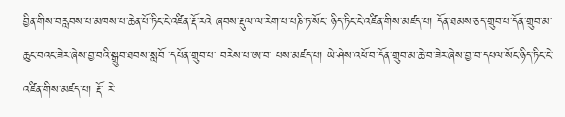བྱིན་གིས་བརླབས་པ་མཁས་པ་ཆེན་པོ་ཏིང་ངེ་འཛིན་རྡོ་རའེ ཞབས་རྡུལ་ལ་རེག་པ་པཎི་ཏ་སོང་ ཉིད་ཏིང་ངེ་འཛིན་གིས་མཛད་པ། དོན་ཐམས་ཅད་གྲུབ་པ་དོན་གྲུབ་མ་ཆུང་བའང་ཟེར་ཞེས་བྱ་བའི་སྒྲུབ་ཐབས་སླབོ ་དཔོན་གྲུབ་པ་ བརེས་པ་ཨ་བ་ པས་མཛད་པ། ཡེ་ཤེས་འཕོ་བ་དོན་གྲུབ་མ་ཆེ་བ་ཟེར་ཞེས་བྱ་བ་དཔལ་སོང་ཉིད་ཏིང་ངེ་འཛིན་གིས་མཛད་པ། རྡོ་ རེ་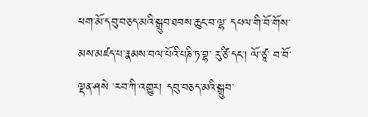ཕག་མོ་དབུ་བཅད་མའི་སྒྲུབ་ཐབས་ཆུང་བ་ལྷ་ དཔལ་གི་བོ་གོས་མས་མཛད་པ་རྣམས་བལ་པོའི་པཎི་ཏ་བྷ་ རུ་ཙི་དང་། ལོ་ཙཱ་ བ་བོ་ལྡན་ཤསེ ་རབ་ཀི་འགྱུར། དབུ་བཅད་མའི་སྒྲུབ་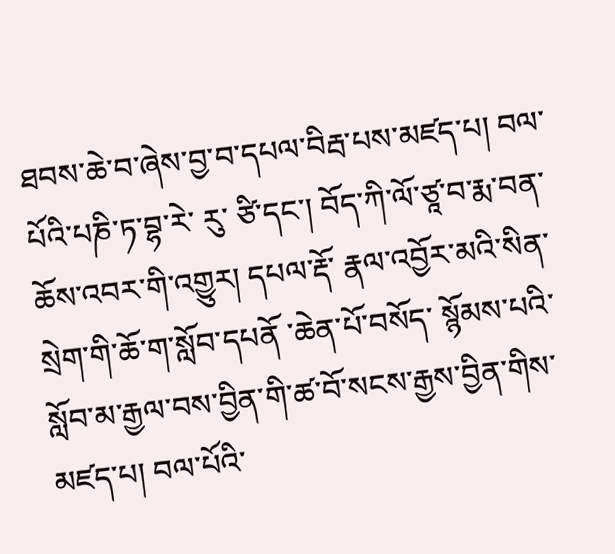ཐབས་ཆེ་བ་ཞེས་བྱ་བ་དཔལ་བིརྦ་པས་མཛད་པ། བལ་པོའི་པཎི་ཏ་བྷ་རེ་ རུ་ ཙི་དང་། བོད་ཀི་ལོ་ཙཱ་བ་རྨ་བན་ཆོས་འབར་གི་འགྱུར། དཔལ་རྡོ་ རྣལ་འབྱོར་མའི་སིན་སྲེག་གི་ཆོ་ག་སློབ་དཔནོ ་ཆེན་པོ་བསོད་ སྙོམས་པའི་སློབ་མ་རྒྱལ་བས་བྱིན་གི་ཚ་བོ་སངས་རྒྱས་བྱིན་གིས་མཛད་པ། བལ་པོའི་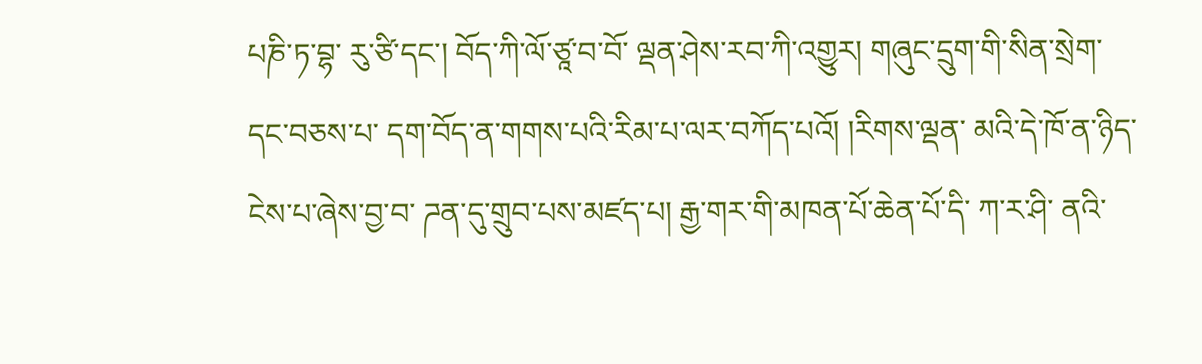པཎི་ཏ་བྷ་ རུ་ཙི་དང་། བོད་ཀི་ལོ་ཙཱ་བ་བོ་ ལྡན་ཤེས་རབ་ཀི་འགྱུར། གཞུང་དྲུག་གི་སིན་སྲེག་དང་བཅས་པ་ དག་བོད་ན་གགས་པའི་རིམ་པ་ལར་བཀོད་པའོ། །རིགས་ལྡན་ མའི་དེ་ཁོ་ན་ཉིད་ངེས་པ་ཞེས་བྱ་བ་ ཌན་དུ་གྲུབ་པས་མཛད་པ། རྒྱ་གར་གི་མཁན་པོ་ཆེན་པོ་དི་ ཀ་ར་ཤི་ ནའི་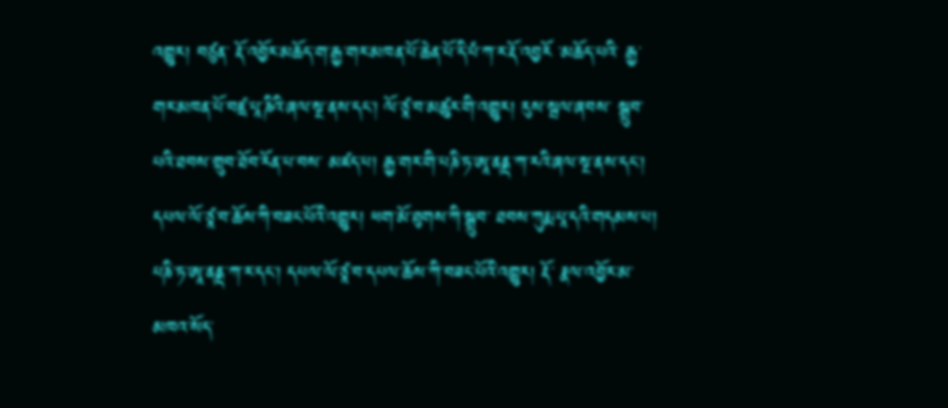འགྱུར། བཙུན་ རྡོ་འབྱོར་མཆོད་ག་རྒྱ་གར་མཁན་པོ་ཆེན་པོ་དི་པཾ་ཀ་ར་རྡོ་འབྱརོ ་མཆོད་པའི་ རྒྱ་གར་མཁན་པོ་བཛྲ་པཱ་ཎིའི་ཞལ་སྔ་ནས་དང་། ལོ་ཙཱ་བ་མཚུར་གི་འགྱུར། རུས་སྦལ་ཞབས་ སྒྲུབ་པའི་ཐབས་གྲུབ་ཐོབ་རོན་པ་བས་ མཛད་པ། རྒྱ་གར་གི་པཎི་ཏ་ཨཱ་ནནྡ་ཀ་རའི་ཞལ་སྔ་ནས་དང་། དཔལ་ལོ་ཙཱ་བ་ཆོས་ཀི་བཟང་པོའི་འགྱུར། ཕག་མོ་ཐུགས་ཀི་སྒྲུབ་ ཐབས་ཀུརྨ་པཱ་དའི་གདམས་པ། པཎི་ཏ་ཨཱ་ནནྡ་ཀ་ར་དང་། དཔལ་ལོ་ཙཱ་བ་དཔལ་ཆོས་ཀི་བཟང་པོའི་འགྱུར། རྡོ་ རྣལ་འབྱོར་མ་ མཁའ་སོད་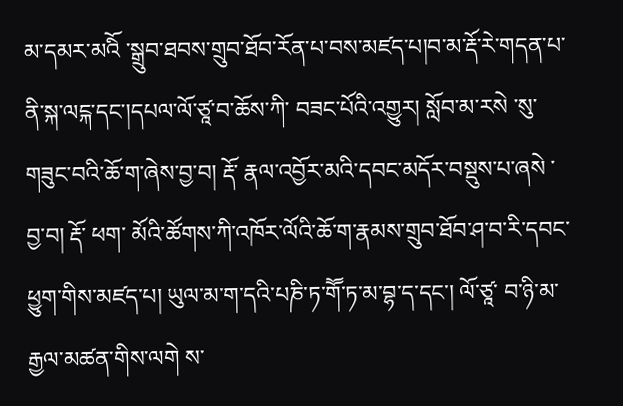མ་དམར་མའིོ ་སྒྲུབ་ཐབས་གྲུབ་ཐོབ་རོན་པ་བས་མཛད་པ།བ་མ་རྡོ་རེ་གདན་པ་ནི་སྐ་ལངྐ་དང་།དཔལ་ལོ་ཙཱ་བ་ཆོས་ཀི་ བཟང་པོའི་འགྱུར། སློབ་མ་རསེ ་སུ་གཟུང་བའི་ཆོ་ག་ཞེས་བྱ་བ། རྡོ་ རྣལ་འབྱོར་མའི་དབང་མདོར་བསྡུས་པ་ཞསེ ་བྱ་བ། རྡོ་ ཕག་ མོའི་ཚོགས་ཀི་འཁོར་ལོའི་ཆོ་ག་རྣམས་གྲུབ་ཐོབ་ཤ་བ་རི་དབང་ཕྱུག་གིས་མཛད་པ། ཡུལ་མ་ག་དའི་པཎི་ཏ་གཽ་ཏ་མ་བྷ་ད་དང་། ལོ་ཙཱ་ བ་ཉི་མ་རྒྱལ་མཚན་གིས་ལགེ ས་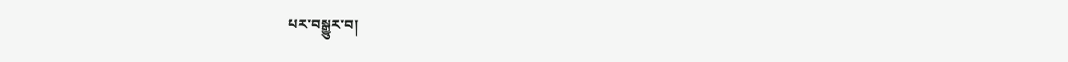པར་བསྒྱུར་བ།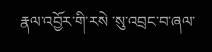རྣལ་འབྱོར་གི་རསེ ་སུ་འབྲང་བ་ཞལ་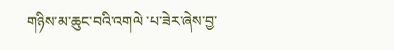གཉིས་མ་ཆུང་བའི་འགལེ ་པ་ཟེར་ཞེས་བྱ་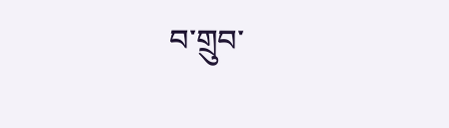བ་གྲུབ་